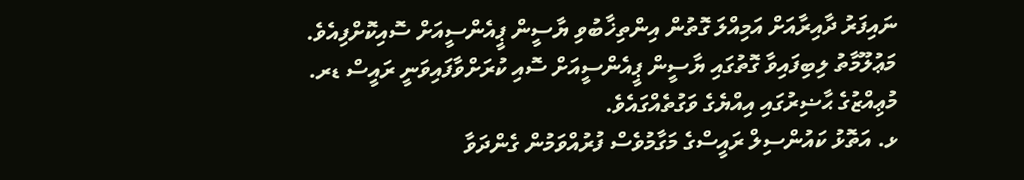ނައިފަރު ދާއިރާއަށް އަމިއްލަ ގޮތުން އިންތިޚާބުވި ޔާސީން ޕީއެންސީއަށް ސޮއިކޮށްފިއެވެ.
މަޢުލޫމާތު ލިބިފައިވާ ގޮތުގައި ޔާސީން ޕީއެންސީއަށް ސޮއި ކުރަށްވާފައިވަނީ ރައީސް ޑރ. މުޢިއްޒުގެ ޙާޟިރުގައި އިއްޔެގެ ވަގުތެއްގައެވެ.
ޅ. އަތޮޅު ކައުންސިލް ރައީސްގެ މަގާމުވެސް ފުރުއްވަމުން ގެންދަވާ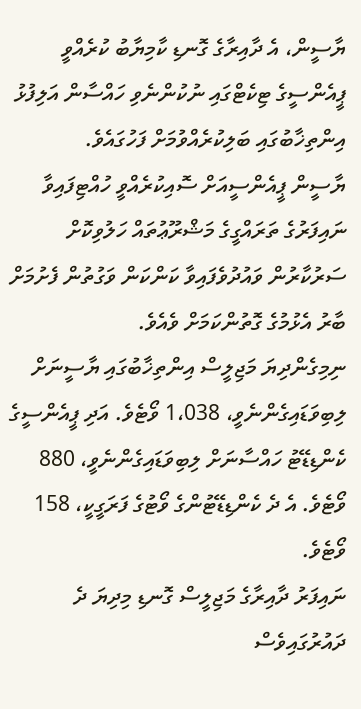ޔާސީން، އެ ދާއިރާގެ ގޮނޑި ކާމިޔާބު ކުރެއްވީ ޕީއެންސީގެ ޓިކެޓްގައި ނުކުންނެވި ހައްސާން އަލިފުޅު އިންތިޚާބުގައި ބަލިކުރެއްވުމަށް ފަހުގައެވެ.
ޔާސީން ޕީއެންސީއަށް ސޮއިކުރެއްވީ ހުއްޓިފައިވާ ނައިފަރުގެ ތަރައްގީގެ މަޝްރޫޢުތައް ހަލުވިކޮށް ސަރުކާރުން ވައުދުވެފައިވާ ކަންކަން ވަގުތުން ފެށުމަށް ބާރު އެޅުމުގެ ގޮތުންކަމަށް ވެއެވެ.
ނިމިގެންދިޔަ މަޖިލީސް އިންތިޚާބުގައި ޔާސީނަށް ލިބިވަޑައިގެންނެވީ، 1،038 ވޯޓެވެ. އަދި ޕީއެންސީގެ ކެންޑިޑޭޓު ހައްސާނަށް ލިބިވަޑައިގެންނެވީ، 880 ވޯޓެވެ. އެ ދެ ކެންޑިޑޭޓުންގެ ވޯޓުގެ ފަރަގީކީ، 158 ވޯޓެވެ.
ނައިފަރު ދާއިރާގެ މަޖިލީސް ގޮނޑި މިދިޔަ ދެ ދައުރުގައިވެސް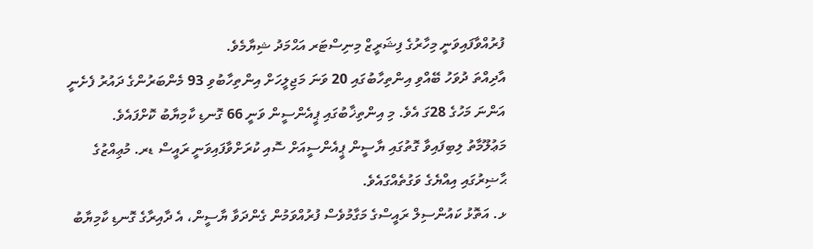ފުރުއްވާފައިވަނީ މިހާރުގެ ފިޝަރީޒް މިނިސްޓަރ އަޙްމަދު ޝިޔާމެވެ.
އާދިއްތަ ދުވަހު ބޭއްވި އިންތިހާބުގައި 20 ވަނަ މަޖިލީހަށް އިންތިހާބުވި 93 މެންބަރުންގެ ދައުރު ފެށެނީ އަންނަ މަހުގެ 28ގަ އެވެ. މި އިންތިޚާބުގައި ޕީއެންސީން ވަނީ 66 ގޮނޑި ކާމިޔާބު ކޮށްފައެވެ.
މަޢުލޫމާތު ލިބިފައިވާ ގޮތުގައި ޔާސީން ޕީއެންސީއަށް ސޮއި ކުރަށްވާފައިވަނީ ރައީސް ޑރ. މުޢިއްޒުގެ ޙާޟިރުގައި އިއްޔެގެ ވަގުތެއްގައެވެ.
ޅ. އަތޮޅު ކައުންސިލް ރައީސްގެ މަގާމުވެސް ފުރުއްވަމުން ގެންދަވާ ޔާސީން، އެ ދާއިރާގެ ގޮނޑި ކާމިޔާބު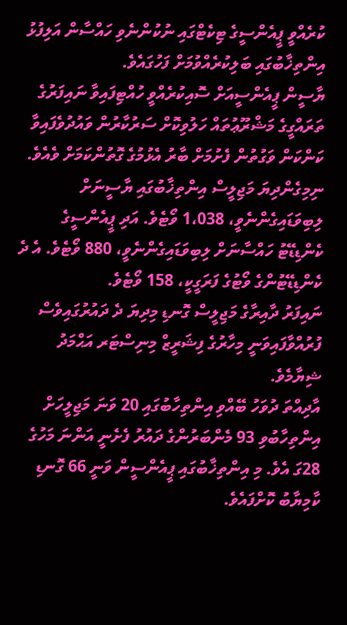ކުރެއްވީ ޕީއެންސީގެ ޓިކެޓްގައި ނުކުންނެވި ހައްސާން އަލިފުޅު އިންތިޚާބުގައި ބަލިކުރެއްވުމަށް ފަހުގައެވެ.
ޔާސީން ޕީއެންސީއަށް ސޮއިކުރެއްވީ ހުއްޓިފައިވާ ނައިފަރުގެ ތަރައްގީގެ މަޝްރޫޢުތައް ހަލުވިކޮށް ސަރުކާރުން ވައުދުވެފައިވާ ކަންކަން ވަގުތުން ފެށުމަށް ބާރު އެޅުމުގެ ގޮތުންކަމަށް ވެއެވެ.
ނިމިގެންދިޔަ މަޖިލީސް އިންތިޚާބުގައި ޔާސީނަށް ލިބިވަޑައިގެންނެވީ، 1،038 ވޯޓެވެ. އަދި ޕީއެންސީގެ ކެންޑިޑޭޓު ހައްސާނަށް ލިބިވަޑައިގެންނެވީ، 880 ވޯޓެވެ. އެ ދެ ކެންޑިޑޭޓުންގެ ވޯޓުގެ ފަރަގީކީ، 158 ވޯޓެވެ.
ނައިފަރު ދާއިރާގެ މަޖިލީސް ގޮނޑި މިދިޔަ ދެ ދައުރުގައިވެސް ފުރުއްވާފައިވަނީ މިހާރުގެ ފިޝަރީޒް މިނިސްޓަރ އަޙްމަދު ޝިޔާމެވެ.
އާދިއްތަ ދުވަހު ބޭއްވި އިންތިހާބުގައި 20 ވަނަ މަޖިލީހަށް އިންތިހާބުވި 93 މެންބަރުންގެ ދައުރު ފެށެނީ އަންނަ މަހުގެ 28ގަ އެވެ. މި އިންތިޚާބުގައި ޕީއެންސީން ވަނީ 66 ގޮނޑި ކާމިޔާބު ކޮށްފައެވެ.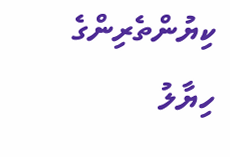ކިޔުންތެރިންގެ ހިޔާލު